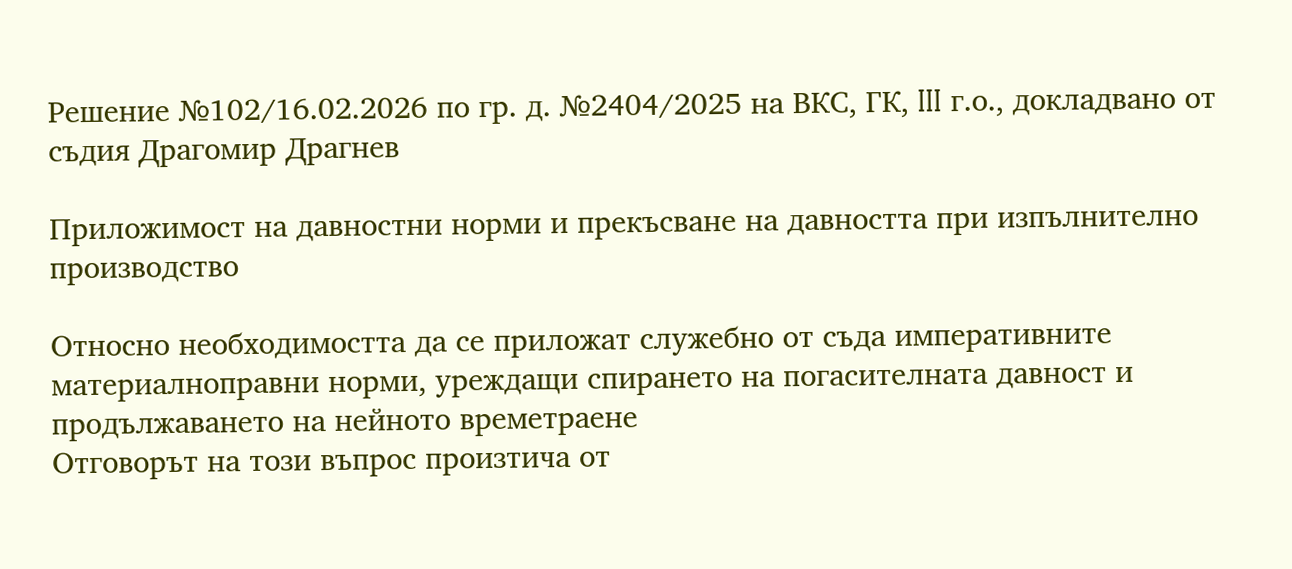Решение №102/16.02.2026 по гр. д. №2404/2025 на ВКС, ГК, III г.о., докладвано от съдия Драгомир Драгнев

Приложимост на давностни норми и прекъсване на давността при изпълнително производство

Относно необходимостта да се приложат служебно от съда императивните материалноправни норми, уреждащи спирането на погасителната давност и продължаването на нейното времетраене
Отговорът на този въпрос произтича от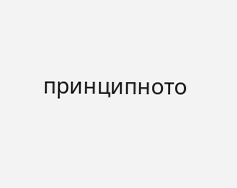принципното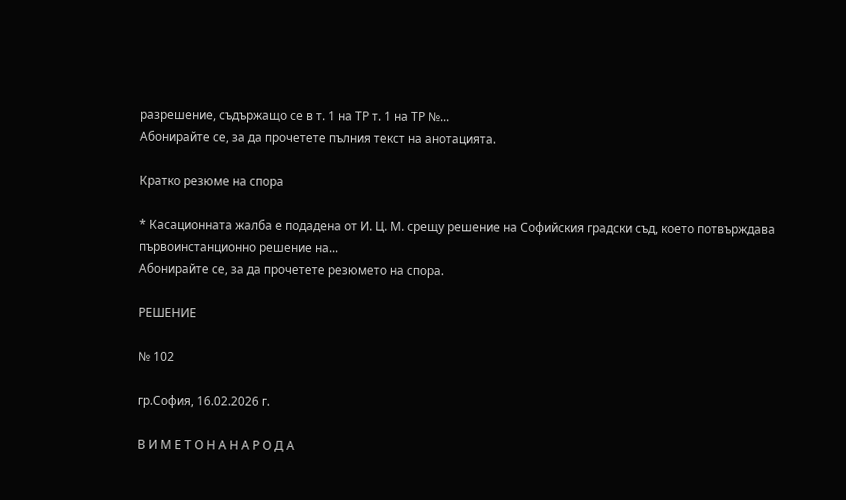разрешение, съдържащо се в т. 1 на ТР т. 1 на ТР №...
Абонирайте се, за да прочетете пълния текст на анотацията.

Кратко резюме на спора

* Касационната жалба е подадена от И. Ц. М. срещу решение на Софийския градски съд, което потвърждава първоинстанционно решение на...
Абонирайте се, за да прочетете резюмето на спора.

РЕШЕНИЕ

№ 102

гр.София, 16.02.2026 г.

В И М Е Т О Н А Н А Р О Д А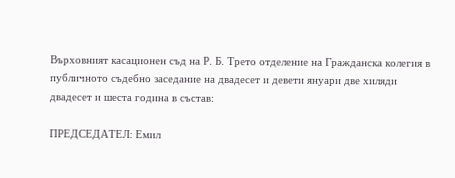Върховният касационен съд на Р. Б. Трето отделение на Гражданска колегия в публичното съдебно заседание на двадесет и девети януари две хиляди двадесет и шеста година в състав:

ПРЕДСЕДАТЕЛ: Емил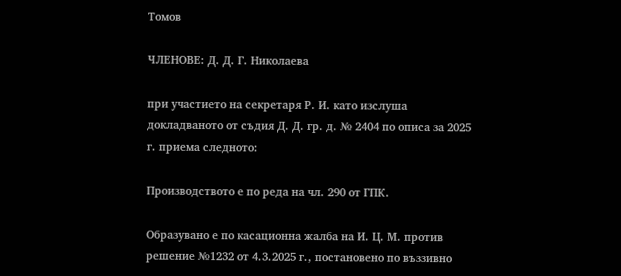Томов

ЧЛЕНОВЕ: Д. Д. Г. Николаева

при участието на секретаря Р. И. като изслуша докладваното от съдия Д. Д. гр. д. № 2404 по описа за 2025 г. приема следното:

Производството е по реда на чл. 290 от ГПК.

Образувано е по касационна жалба на И. Ц. М. против решение №1232 от 4.3.2025 г., постановено по въззивно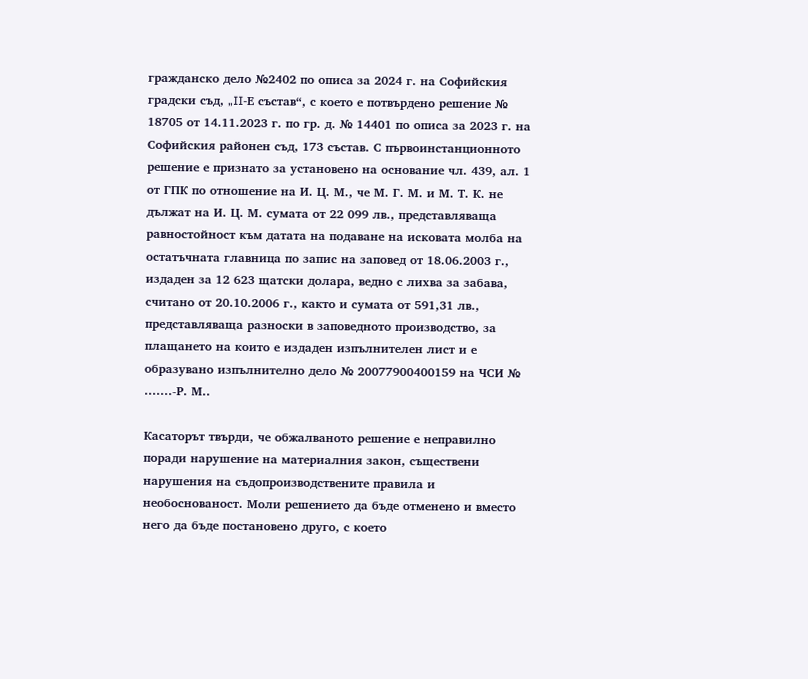гражданско дело №2402 по описа за 2024 г. на Софийския градски съд, „II-Е състав“, с което е потвърдено решение № 18705 от 14.11.2023 г. по гр. д. № 14401 по описа за 2023 г. на Софийския районен съд, 173 състав. С първоинстанционното решение е признато за установено на основание чл. 439, ал. 1 от ГПК по отношение на И. Ц. М., че М. Г. М. и М. Т. К. не дължат на И. Ц. М. сумата от 22 099 лв., представляваща равностойност към датата на подаване на исковата молба на остатъчната главница по запис на заповед от 18.06.2003 г., издаден за 12 623 щатски долара, ведно с лихва за забава, считано от 20.10.2006 г., както и сумата от 591,31 лв., представляваща разноски в заповедното производство, за плащането на които е издаден изпълнителен лист и е образувано изпълнително дело № 20077900400159 на ЧСИ № .......-Р. М..

Касаторът твърди, че обжалваното решение е неправилно поради нарушение на материалния закон, съществени нарушения на съдопроизводствените правила и необоснованост. Моли решението да бъде отменено и вместо него да бъде постановено друго, с което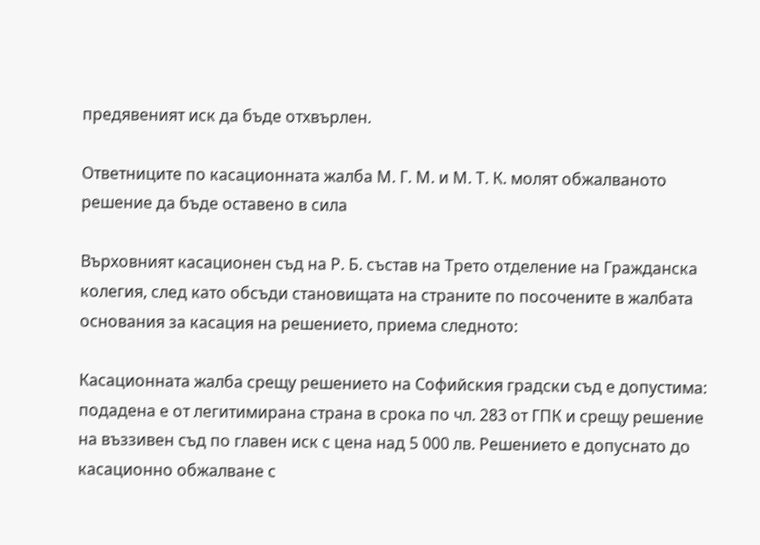предявеният иск да бъде отхвърлен.

Ответниците по касационната жалба М. Г. М. и М. Т. К. молят обжалваното решение да бъде оставено в сила

Върховният касационен съд на Р. Б. състав на Трето отделение на Гражданска колегия, след като обсъди становищата на страните по посочените в жалбата основания за касация на решението, приема следното:

Касационната жалба срещу решението на Софийския градски съд е допустима: подадена е от легитимирана страна в срока по чл. 283 от ГПК и срещу решение на въззивен съд по главен иск с цена над 5 000 лв. Решението е допуснато до касационно обжалване с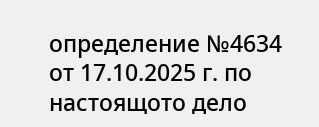определение №4634 от 17.10.2025 г. по настоящото дело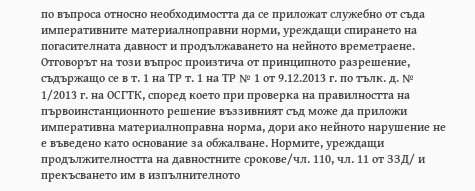по въпроса относно необходимостта да се приложат служебно от съда императивните материалноправни норми, уреждащи спирането на погасителната давност и продължаването на нейното времетраене. Отговорът на този въпрос произтича от принципното разрешение, съдържащо се в т. 1 на ТР т. 1 на ТР № 1 от 9.12.2013 г. по тълк. д. № 1/2013 г. на ОСГТК, според което при проверка на правилността на първоинстанционното решение въззивният съд може да приложи императивна материалноправна норма, дори ако нейното нарушение не е въведено като основание за обжалване. Нормите, уреждащи продължителността на давностните срокове/чл. 110, чл. 11 от ЗЗД/ и прекъсването им в изпълнителното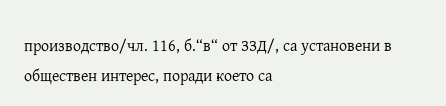производство/чл. 116, б.“в“ от ЗЗД/, са установени в обществен интерес, поради което са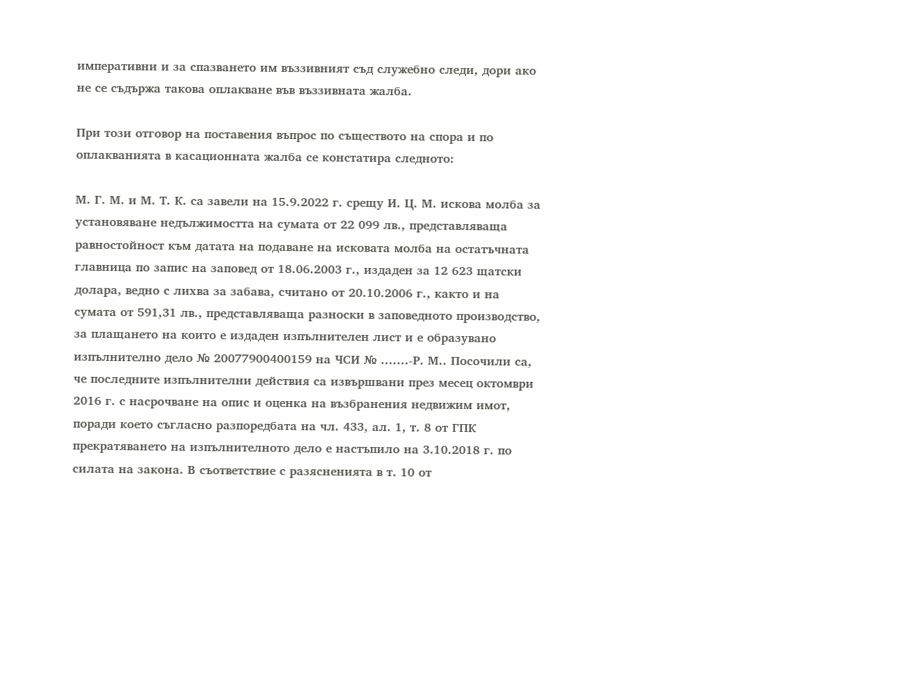императивни и за спазването им въззивният съд служебно следи, дори ако не се съдържа такова оплакване във въззивната жалба.

При този отговор на поставения въпрос по съществото на спора и по оплакванията в касационната жалба се констатира следното:

М. Г. М. и М. Т. К. са завели на 15.9.2022 г. срещу И. Ц. М. искова молба за установяване недължимостта на сумата от 22 099 лв., представляваща равностойност към датата на подаване на исковата молба на остатъчната главница по запис на заповед от 18.06.2003 г., издаден за 12 623 щатски долара, ведно с лихва за забава, считано от 20.10.2006 г., както и на сумата от 591,31 лв., представляваща разноски в заповедното производство, за плащането на които е издаден изпълнителен лист и е образувано изпълнително дело № 20077900400159 на ЧСИ № .......-Р. М.. Посочили са, че последните изпълнителни действия са извършвани през месец октомври 2016 г. с насрочване на опис и оценка на възбранения недвижим имот, поради което съгласно разпоредбата на чл. 433, ал. 1, т. 8 от ГПК прекратяването на изпълнителното дело е настъпило на 3.10.2018 г. по силата на закона. В съответствие с разясненията в т. 10 от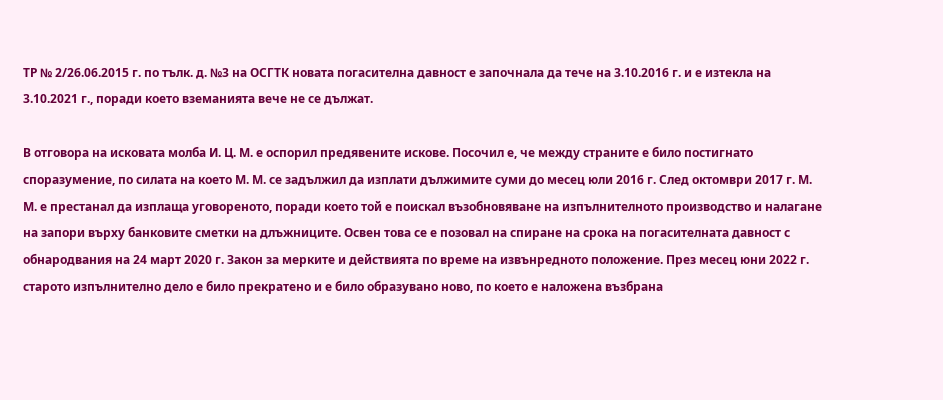ТР № 2/26.06.2015 г. по тълк. д. №3 на ОСГТК новата погасителна давност е започнала да тече на 3.10.2016 г. и е изтекла на 3.10.2021 г., поради което вземанията вече не се дължат.

В отговора на исковата молба И. Ц. М. е оспорил предявените искове. Посочил е, че между страните е било постигнато споразумение, по силата на което М. М. се задължил да изплати дължимите суми до месец юли 2016 г. След октомври 2017 г. М. М. е престанал да изплаща уговореното, поради което той е поискал възобновяване на изпълнителното производство и налагане на запори върху банковите сметки на длъжниците. Освен това се е позовал на спиране на срока на погасителната давност с обнародвания на 24 март 2020 г. Закон за мерките и действията по време на извънредното положение. През месец юни 2022 г. старото изпълнително дело е било прекратено и е било образувано ново, по което е наложена възбрана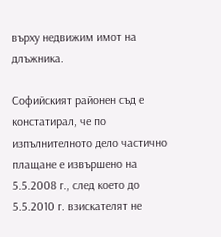върху недвижим имот на длъжника.

Софийският районен съд е констатирал, че по изпълнителното дело частично плащане е извършено на 5.5.2008 г., след което до 5.5.2010 г. взискателят не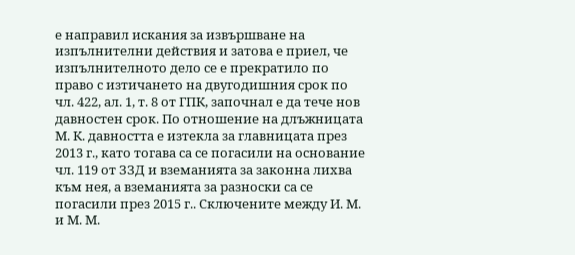е направил искания за извършване на изпълнителни действия и затова е приел, че изпълнителното дело се е прекратило по право с изтичането на двугодишния срок по чл. 422, ал. 1, т. 8 от ГПК, започнал е да тече нов давностен срок. По отношение на длъжницата М. К. давността е изтекла за главницата през 2013 г., като тогава са се погасили на основание чл. 119 от ЗЗД и вземанията за законна лихва към нея, а вземанията за разноски са се погасили през 2015 г.. Сключените между И. М. и М. М.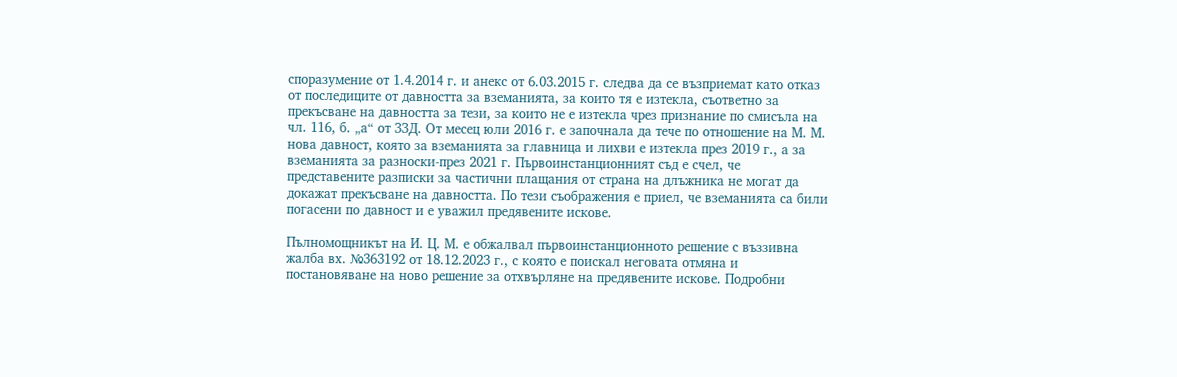споразумение от 1.4.2014 г. и анекс от 6.03.2015 г. следва да се възприемат като отказ от последиците от давността за вземанията, за които тя е изтекла, съответно за прекъсване на давността за тези, за които не е изтекла чрез признание по смисъла на чл. 116, б. „а“ от ЗЗД. От месец юли 2016 г. е започнала да тече по отношение на М. М. нова давност, която за вземанията за главница и лихви е изтекла през 2019 г., а за вземанията за разноски-през 2021 г. Първоинстанционният съд е счел, че представените разписки за частични плащания от страна на длъжника не могат да докажат прекъсване на давността. По тези съображения е приел, че вземанията са били погасени по давност и е уважил предявените искове.

Пълномощникът на И. Ц. М. е обжалвал първоинстанционното решение с въззивна жалба вх. №363192 от 18.12.2023 г., с която е поискал неговата отмяна и постановяване на ново решение за отхвърляне на предявените искове. Подробни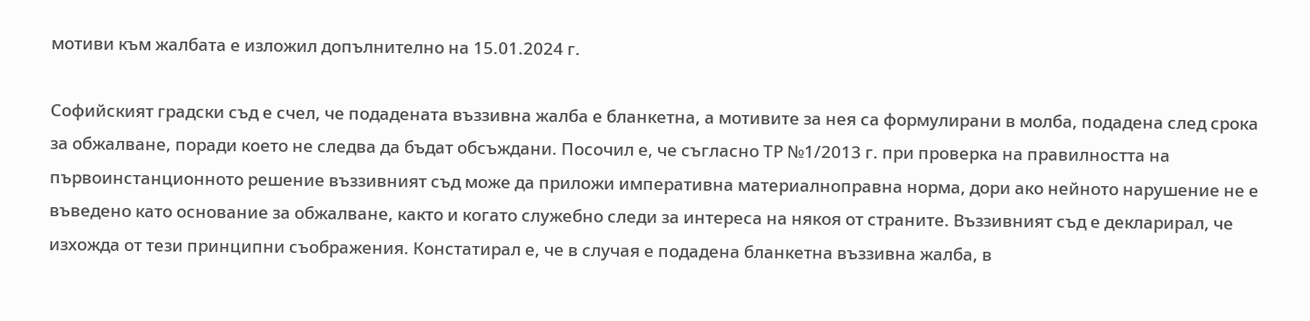мотиви към жалбата е изложил допълнително на 15.01.2024 г.

Софийският градски съд е счел, че подадената въззивна жалба е бланкетна, а мотивите за нея са формулирани в молба, подадена след срока за обжалване, поради което не следва да бъдат обсъждани. Посочил е, че съгласно ТР №1/2013 г. при проверка на правилността на първоинстанционното решение въззивният съд може да приложи императивна материалноправна норма, дори ако нейното нарушение не е въведено като основание за обжалване, както и когато служебно следи за интереса на някоя от страните. Въззивният съд е декларирал, че изхожда от тези принципни съображения. Констатирал е, че в случая е подадена бланкетна въззивна жалба, в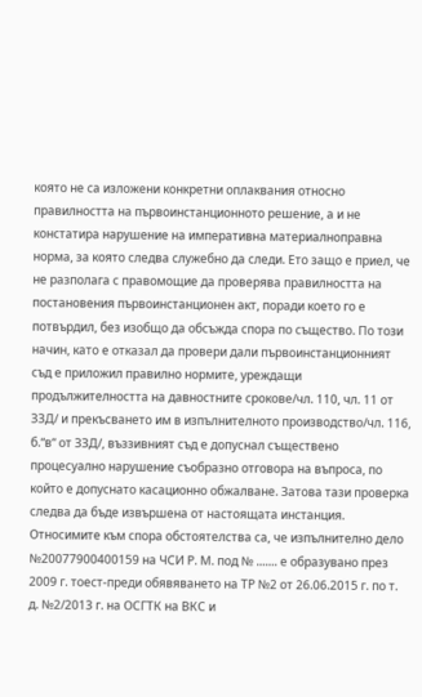която не са изложени конкретни оплаквания относно правилността на първоинстанционното решение, а и не констатира нарушение на императивна материалноправна норма, за която следва служебно да следи. Ето защо е приел, че не разполага с правомощие да проверява правилността на постановения първоинстанционен акт, поради което го е потвърдил, без изобщо да обсъжда спора по същество. По този начин, като е отказал да провери дали първоинстанционният съд е приложил правилно нормите, уреждащи продължителността на давностните срокове/чл. 110, чл. 11 от ЗЗД/ и прекъсването им в изпълнителното производство/чл. 116, б.“в“ от ЗЗД/, въззивният съд е допуснал съществено процесуално нарушение съобразно отговора на въпроса, по който е допуснато касационно обжалване. Затова тази проверка следва да бъде извършена от настоящата инстанция. Относимите към спора обстоятелства са, че изпълнително дело №20077900400159 на ЧСИ Р. М. под № ....... е образувано през 2009 г. тоест-преди обявяването на ТР №2 от 26.06.2015 г. по т. д. №2/2013 г. на ОСГТК на ВКС и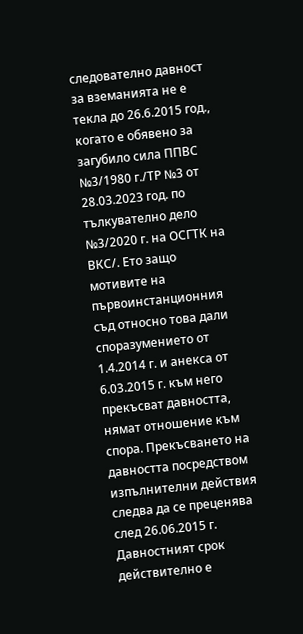следователно давност за вземанията не е текла до 26.6.2015 год., когато е обявено за загубило сила ППВС №3/1980 г./ТР №3 от 28.03.2023 год. по тълкувателно дело №3/2020 г. на ОСГТК на ВКС/. Ето защо мотивите на първоинстанционния съд относно това дали споразумението от 1.4.2014 г. и анекса от 6.03.2015 г. към него прекъсват давността, нямат отношение към спора. Прекъсването на давността посредством изпълнителни действия следва да се преценява след 26.06.2015 г. Давностният срок действително е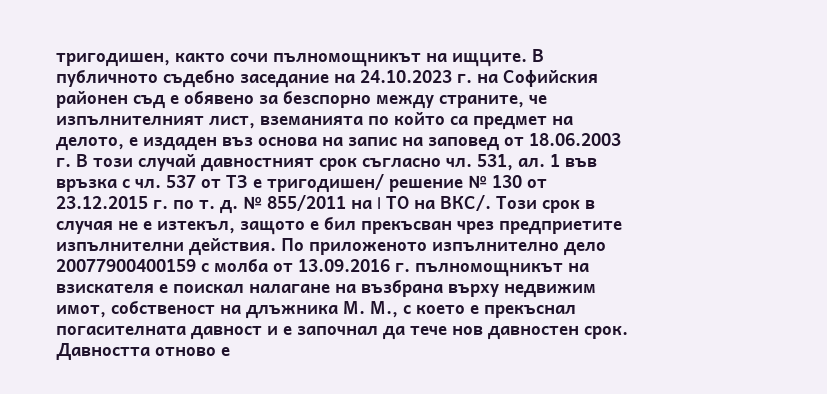тригодишен, както сочи пълномощникът на ищците. В публичното съдебно заседание на 24.10.2023 г. на Софийския районен съд е обявено за безспорно между страните, че изпълнителният лист, вземанията по който са предмет на делото, е издаден въз основа на запис на заповед от 18.06.2003 г. В този случай давностният срок съгласно чл. 531, ал. 1 във връзка с чл. 537 от ТЗ е тригодишен/ решение № 130 от 23.12.2015 г. по т. д. № 855/2011 на I ТО на ВКС/. Този срок в случая не е изтекъл, защото е бил прекъсван чрез предприетите изпълнителни действия. По приложеното изпълнително дело 20077900400159 с молба от 13.09.2016 г. пълномощникът на взискателя е поискал налагане на възбрана върху недвижим имот, собственост на длъжника М. М., с което е прекъснал погасителната давност и е започнал да тече нов давностен срок. Давността отново е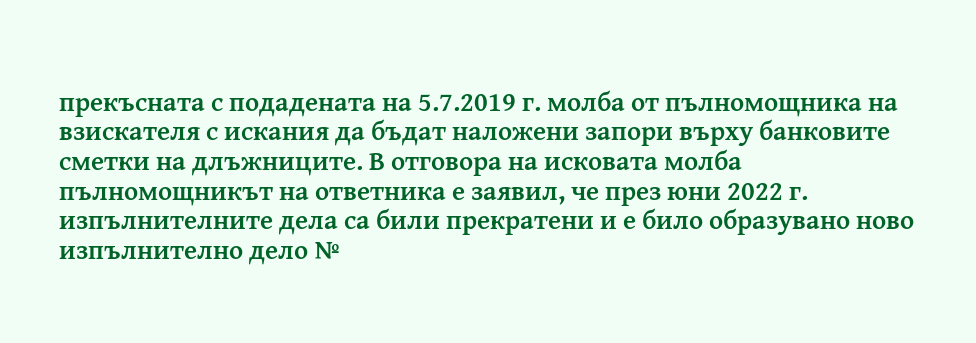прекъсната с подадената на 5.7.2019 г. молба от пълномощника на взискателя с искания да бъдат наложени запори върху банковите сметки на длъжниците. В отговора на исковата молба пълномощникът на ответника е заявил, че през юни 2022 г. изпълнителните дела са били прекратени и е било образувано ново изпълнително дело №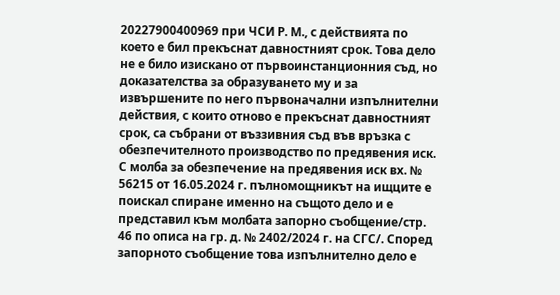20227900400969 при ЧСИ Р. М., с действията по което е бил прекъснат давностният срок. Това дело не е било изискано от първоинстанционния съд, но доказателства за образуването му и за извършените по него първоначални изпълнителни действия, с които отново е прекъснат давностният срок, са събрани от въззивния съд във връзка с обезпечителното производство по предявения иск. С молба за обезпечение на предявения иск вх. № 56215 от 16.05.2024 г. пълномощникът на ищците е поискал спиране именно на същото дело и е представил към молбата запорно съобщение/стр. 46 по описа на гр. д. № 2402/2024 г. на СГС/. Според запорното съобщение това изпълнително дело е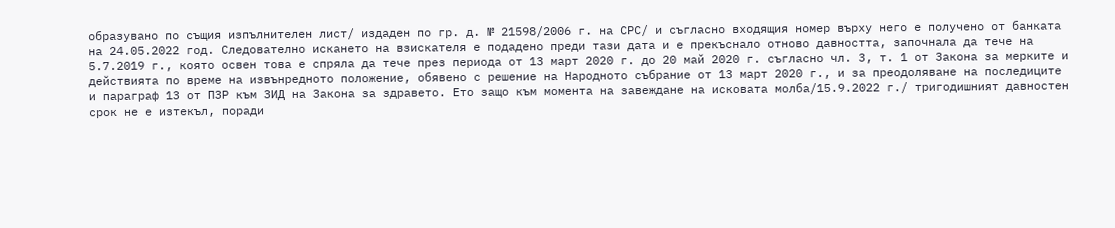образувано по същия изпълнителен лист/ издаден по гр. д. № 21598/2006 г. на СРС/ и съгласно входящия номер върху него е получено от банката на 24.05.2022 год. Следователно искането на взискателя е подадено преди тази дата и е прекъснало отново давността, започнала да тече на 5.7.2019 г., която освен това е спряла да тече през периода от 13 март 2020 г. до 20 май 2020 г. съгласно чл. 3, т. 1 от Закона за мерките и действията по време на извънредното положение, обявено с решение на Народното събрание от 13 март 2020 г., и за преодоляване на последиците и параграф 13 от ПЗР към ЗИД на Закона за здравето. Ето защо към момента на завеждане на исковата молба/15.9.2022 г./ тригодишният давностен срок не е изтекъл, поради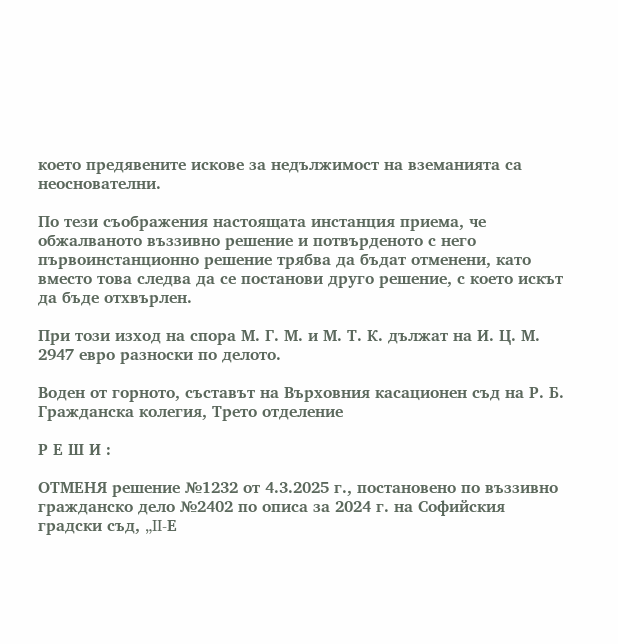което предявените искове за недължимост на вземанията са неоснователни.

По тези съображения настоящата инстанция приема, че обжалваното въззивно решение и потвърденото с него първоинстанционно решение трябва да бъдат отменени, като вместо това следва да се постанови друго решение, с което искът да бъде отхвърлен.

При този изход на спора М. Г. М. и М. Т. К. дължат на И. Ц. М. 2947 евро разноски по делото.

Воден от горното, съставът на Върховния касационен съд на Р. Б. Гражданска колегия, Трето отделение

Р Е Ш И :

ОТМЕНЯ решение №1232 от 4.3.2025 г., постановено по въззивно гражданско дело №2402 по описа за 2024 г. на Софийския градски съд, „II-Е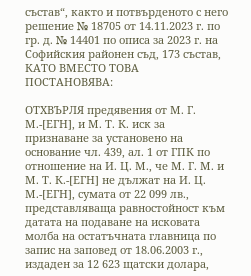състав“, както и потвърденото с него решение № 18705 от 14.11.2023 г. по гр. д. № 14401 по описа за 2023 г. на Софийския районен съд, 173 състав, КАТО ВМЕСТО ТОВА ПОСТАНОВЯВА:

ОТХВЪРЛЯ предявения от М. Г. М.-[ЕГН], и М. Т. К. иск за признаване за установено на основание чл. 439, ал. 1 от ГПК по отношение на И. Ц. М., че М. Г. М. и М. Т. К.-[ЕГН] не дължат на И. Ц. М.-[ЕГН], сумата от 22 099 лв., представляваща равностойност към датата на подаване на исковата молба на остатъчната главница по запис на заповед от 18.06.2003 г., издаден за 12 623 щатски долара,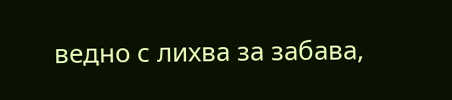ведно с лихва за забава,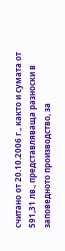считано от 20.10.2006 г., както и сумата от 591,31 лв., представляваща разноски в заповедното производство, за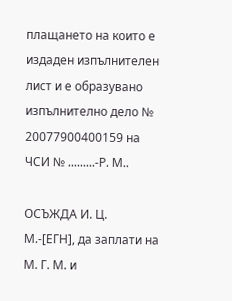плащането на които е издаден изпълнителен лист и е образувано изпълнително дело № 20077900400159 на ЧСИ № .........-Р. М..

ОСЪЖДА И. Ц. М.-[ЕГН], да заплати на М. Г. М. и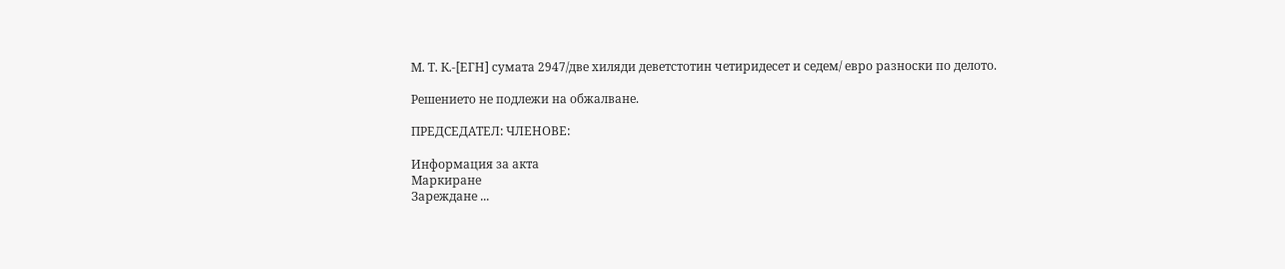М. Т. К.-[ЕГН] сумата 2947/две хиляди деветстотин четиридесет и седем/ евро разноски по делото.

Решението не подлежи на обжалване.

ПРЕДСЕДАТЕЛ: ЧЛЕНОВЕ:

Информация за акта
Маркиране
Зареждане ...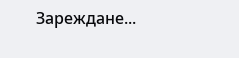Зареждане...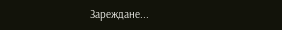Зареждане...